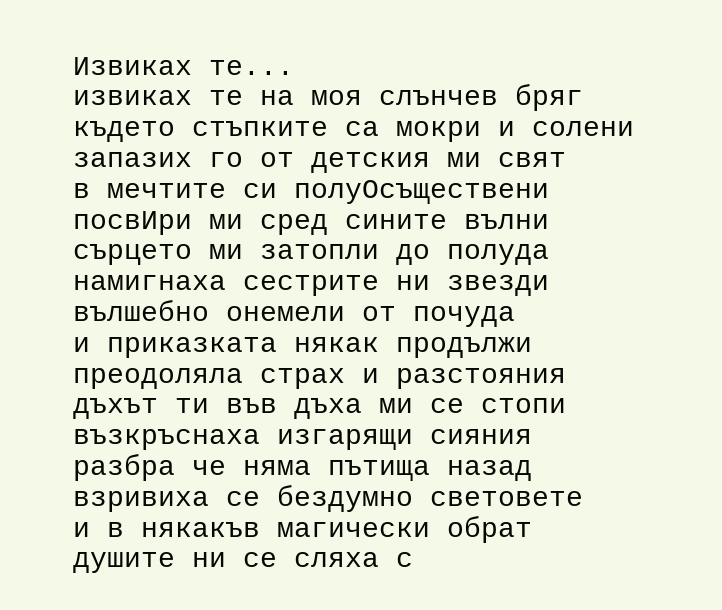Извиках те...
извиках те на моя слънчев бряг
където стъпките са мокри и солени
запазих го от детския ми свят
в мечтите си полуОсъществени
посвИри ми сред сините вълни
сърцето ми затопли до полуда
намигнаха сестрите ни звезди
вълшебно онемели от почуда
и приказката някак продължи
преодоляла страх и разстояния
дъхът ти във дъха ми се стопи
възкръснаха изгарящи сияния
разбра че няма пътища назад
взривиха се бездумно световете
и в някакъв магически обрат
душите ни се сляха с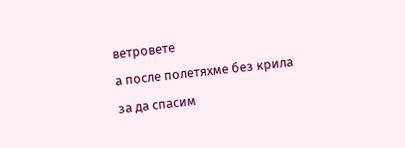ветровете
а после полетяхме без крила
за да спасим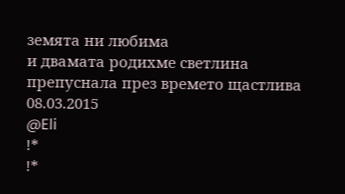земята ни любима
и двамата родихме светлина
препуснала през времето щастлива
08.03.2015
@Eli
!*
!*